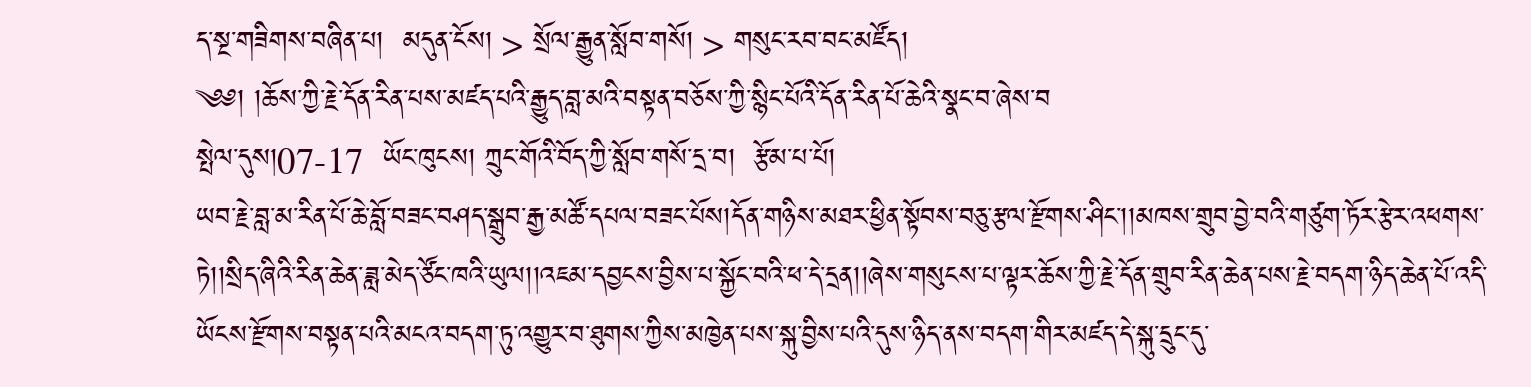ད་སྔ་གཟིགས་བཞིན་པ།  མདུན་ངོས། > སྲོལ་རྒྱུན་སློབ་གསོ། > གསུང་རབ་བང་མཛོད།
༄༅། །ཆོས་ཀྱི་རྗེ་དོན་རིན་པས་མཛད་པའི་རྒྱུད་བླ་མའི་བསྟན་བཅོས་ཀྱི་སྙིང་པོའི་དོན་རིན་པོ་ཆེའི་སྣང་བ་ཞེས་བ
སྤེལ་དུས།07-17  ཡོང་ཁུངས། ཀྲུང་གོའི་བོད་ཀྱི་སློབ་གསོ་དྲ་བ།  རྩོམ་པ་པོ།
ཡབ་རྗེ་བླ་མ་རིན་པོ་ཆེ་བློ་བཟང་བཤད་སྒྲུབ་རྒྱ་མཚོ་དཔལ་བཟང་པོས།དོན་གཉིས་མཐར་ཕྱིན་སྟོབས་བཅུ་རྩལ་རྫོགས་ཤིང་།།མཁས་གྲུབ་བྱེ་བའི་གཙུག་ཏོར་རྩེར་འཕགས་ཏེ།།སྲིད་ཞིའི་རིན་ཆེན་ཟླ་མེད་ཙོང་ཁའི་ཡུལ།།འཇམ་དབྱངས་བྱིས་པ་སྐྱོང་བའི་ཕ་དེ་དྲན།།ཞེས་གསུངས་པ་ལྟར་ཆོས་ཀྱི་རྗེ་དོན་གྲུབ་རིན་ཆེན་པས་རྗེ་བདག་ཉིད་ཆེན་པོ་འདི་ཡོངས་རྫོགས་བསྟན་པའི་མངའ་བདག་ཏུ་འགྱུར་བ་ཐུགས་ཀྱིས་མཁྱེན་པས་སྐུ་བྱིས་པའི་དུས་ཉིད་ནས་བདག་གིར་མཛད་དེ་སྐུ་དྲུང་དུ་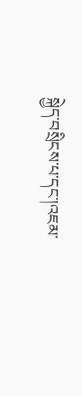སྐྱེད་བསྲིངས་པ་དང་།འཇམ་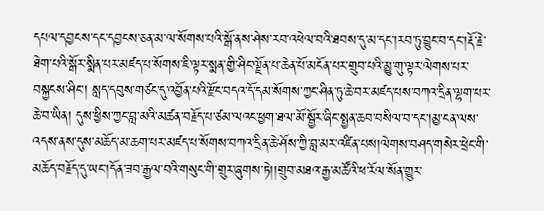དཔལ་དབྱངས་དང་དབྱངས་ཅན་མ་ལ་སོགས་པའི་སྒོ་ནས་ཤེས་རབ་འཕེལ་བའི་ཐབས་དུ་མ་དང་།རབ་ཏུ་བྱུང་བ་དང་།རྡོ་རྗེ་ཐེག་པའི་སྒོར་སྨིན་པར་མཛད་པ་སོགས་ཇི་ལྟར་སྨན་གྱི་ཤིང་ལྗོན་པ་ཆེན་པོ་མངོན་པར་གྲུབ་པའི་མྱུ་གུ་ལྟར་ལེགས་པར་བསྐྱངས་ཤིང་། སླད་དབུས་གཙང་དུ་འབྱོན་པའི་རྫོང་བདའ་དོ་དམ་སོགས་ཀྱང་ཤིན་ཏུ་ཆེ་བར་མཛད་པས་བཀའ་དྲིན་ལྷག་པར་ཆེ་བ་ཡིན། དུས་ཕྱིས་ཀྱང་བླ་མའི་མཚན་བརྗོད་པ་ཙམ་ལའང་ཕྱག་ཐལ་མོ་སྦྱོར་ཞིང་སྤྱན་ཆབ་བསིལ་བ་དང་།མྱ་ངན་ལས་འདས་ནས་དུས་མཆོད་མ་ཆག་པར་མཛད་པ་སོགས་བཀའ་དྲིན་ཆེ་ཤོས་ཀྱི་བླ་མར་འཛིན་པས།ལེགས་བཤད་གསེར་ཕྲེང་གི་མཆོད་བརྗོད་དུ་ཡང་།དོན་ཟབ་རྒྱལ་བའི་གསུང་གི་གྲུར་ཞུགས་ཏེ།།གྲུབ་མཐའ་རྒྱ་མཚོའི་ཕ་རོལ་སོན་གྱུར་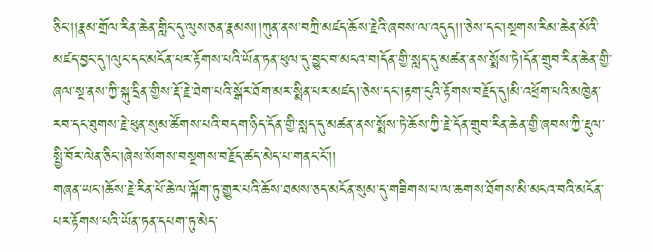ཅིང་།།རྣམ་གྲོལ་རིན་ཆེན་གླིང་དུ་ལུས་ཅན་རྣམས།།ཀུན་ནས་བཀྲི་མཛད་ཆོས་རྗེའི་ཞབས་ལ་འདུད།།་ཅེས་དང་།སྔགས་རིམ་ཆེན་མོའི་མཛད་བྱང་དུ་།ལུང་དང་མངོན་པར་རྟོགས་པའི་ཡོན་ཏན་ཕུལ་དུ་བྱུང་བ་མངའ་བ།དོན་གྱི་སླད་དུ་མཚན་ནས་སྨོས་ཏེ།དོན་གྲུབ་རིན་ཆེན་གྱི་ཞལ་སྔ་ནས་ཀྱི་སྐུ་དྲིན་གྱིས་རྡོ་རྗེ་ཐེག་པའི་སྒོར་ཐོག་མར་སྨིན་པར་མཛད།་ཅེས་དང་།རྟག་ངུའི་རྟོགས་བརྗོད་དུ།མི་འཕྲོག་པའི་མཁྱེན་རབ་དང་ཐུགས་རྗེ་ཕུན་སུམ་ཚོགས་པའི་བདག་ཉིད་དོན་གྱི་སླད་དུ་མཚན་ནས་སྨོས་ཏེ་ཆོས་ཀྱི་རྗེ་དོན་གྲུབ་རིན་ཆེན་གྱི་ཞབས་ཀྱི་རྡུལ་སྤྱི་བོར་ལེན་ཅིང་།ཞེས་སོགས་བསྔགས་བརྗོད་ཚད་མེད་པ་གནང་ངོ་།།
གཞན་ཡང་།ཆོས་རྗེ་རིན་པོ་ཆེ་ལ་ལྐོག་ཏུ་གྱུར་པའི་ཆོས་ཐམས་ཅད་མངོན་སུམ་དུ་གཟིགས་པ་ལ་ཆགས་ཐོགས་མི་མངའ་བའི་མངོན་པར་རྟོགས་པའི་ཡོན་ཏན་དཔག་ཏུ་མེད་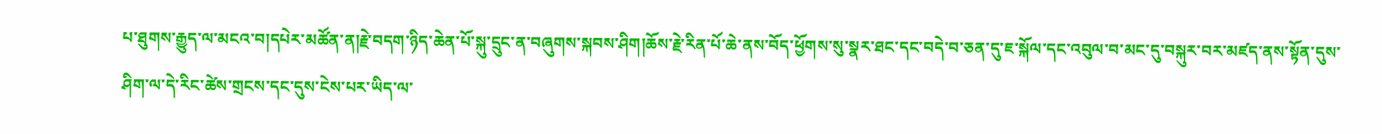པ་ཐུགས་རྒྱུད་ལ་མངའ་བ།དཔེར་མཚོན་ན།རྗེ་བདག་ཉིད་ཆེན་པོ་སྐུ་དྲུང་ན་བཞུགས་སྐབས་ཤིག།ཆོས་རྗེ་རིན་པོ་ཆེ་ནས་བོད་ཕྱོགས་སུ་སྣར་ཐང་དང་བདེ་བ་ཅན་དུ་ཇ་སྐོལ་དང་འབུལ་བ་མང་དུ་བསྐུར་བར་མཛད་ནས་སྟོན་དུས་ཤིག་ལ་དེ་རིང་ཚེས་གྲངས་དང་དུས་ངེས་པར་ཡིད་ལ་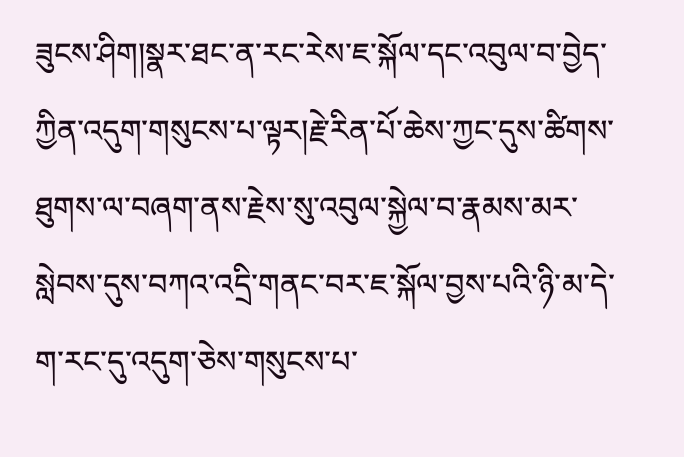ཟུངས་ཤིག།སྣར་ཐང་ན་རང་རེས་ཇ་སྐོལ་དང་འབུལ་བ་བྱེད་ཀྱིན་འདུག་གསུངས་པ་ལྟར།རྗེ་རིན་པོ་ཆེས་ཀྱང་དུས་ཚིགས་ཐུགས་ལ་བཞག་ནས་རྗེས་སུ་འབུལ་སྐྱེལ་བ་རྣམས་མར་སླེབས་དུས་བཀའ་འདྲི་གནང་བར་ཇ་སྐོལ་བྱས་པའི་ཉི་མ་དེ་ག་རང་དུ་འདུག་ཅེས་གསུངས་པ་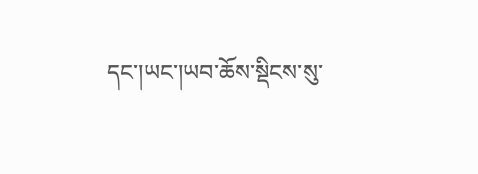དང་།ཡང་།ཡབ་ཆོས་སྡིངས་སུ་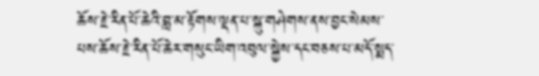ཆོས་རྗེ་རིན་པོ་ཆེའི་བླ་མ་རྟོགས་ལྡན་པ་སྐུ་གཤེགས་ནས་བྱང་སེམས་པས་ཆོས་རྗེ་རིན་པོ་ཆེར་གསུང་ཡིག་འབུལ་སྐྱེས་དང་བཅས་པ་མདོ་སྨད་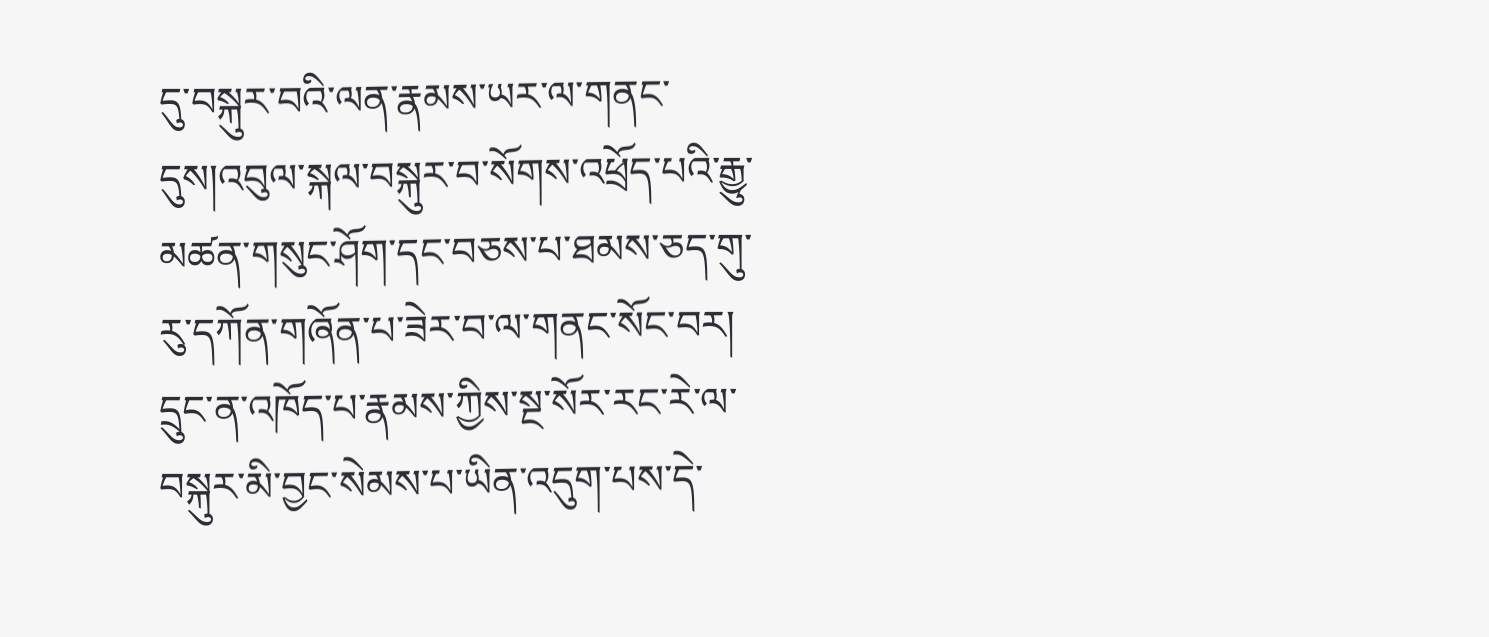དུ་བསྐུར་བའི་ལན་རྣམས་ཡར་ལ་གནང་དུས།འབུལ་སྐལ་བསྐུར་བ་སོགས་འཕྲོད་པའི་རྒྱུ་མཚན་གསུང་ཤོག་དང་བཅས་པ་ཐམས་ཅད་གུ་རུ་དཀོན་གཞོན་པ་ཟེར་བ་ལ་གནང་སོང་བར། དྲུང་ན་འཁོད་པ་རྣམས་ཀྱིས་སྔ་སོར་རང་རེ་ལ་བསྐུར་མི་བྱང་སེམས་པ་ཡིན་འདུག་པས་དེ་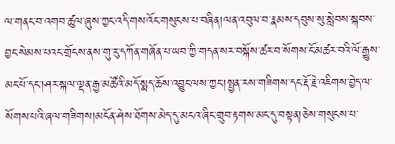ལ་གནང་བ་འགབ་ཚུལ་ཞུས་ཀྱང་འདི་གས་འོང་གསུངས་པ་བཞིན།ལན་འབུལ་བ་རྣམས་དབུས་སུ་སླེབས་སྐབས་བྱང་སེམས་པའང་གྲོངས་ནས་གུ་རུ་དཀོན་གཞོན་པ་ཡབ་ཀྱི་གདན་སར་བསྐོས་ཚར་བ་སོགས་ངོ་མཚར་བའི་ལོ་རྒྱུས་མང་པོ་དང་།ཤར་སྐལ་ལྡན་རྒྱ་མཚོའི་མདོ་སྨད་ཆོས་འབྱུང་ལས་ཀྱང་།སྤྱན་རས་གཟིགས་དང་རྡོ་རྗེ་འཇིགས་བྱེད་ལ་སོགས་པའི་ཞལ་གཟིགས།མངོན་ཤེས་ཐོགས་མེད་དུ་མངའ་ཞིང་གྲུབ་རྟགས་མང་དུ་བསྟན།ཅེས་གསུངས་པ་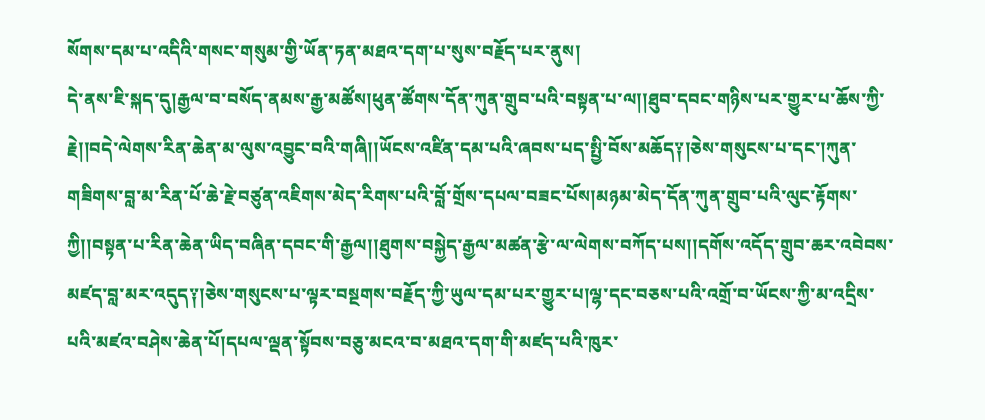སོགས་དམ་པ་འདིའི་གསང་གསུམ་གྱི་ཡོན་ཏན་མཐའ་དག་པ་སུས་བརྗོད་པར་ནུས།
དེ་ནས་ཇི་སྐད་དུ།རྒྱལ་བ་བསོད་ནམས་རྒྱ་མཚོས།ཕུན་ཚོགས་དོན་ཀུན་གྲུབ་པའི་བསྟན་པ་ལ།།ཐུབ་དབང་གཉིས་པར་གྱུར་པ་ཆོས་ཀྱི་རྗེ།།བདེ་ལེགས་རིན་ཆེན་མ་ལུས་འབྱུང་བའི་གཞི།།ཡོངས་འཛིན་དམ་པའི་ཞབས་པད་སྤྱི་བོས་མཆོད༑།ཅེས་གསུངས་པ་དང་།ཀུན་གཟིགས་བླ་མ་རིན་པོ་ཆེ་རྗེ་བཙུན་འཇིགས་མེད་རིགས་པའི་བློ་གྲོས་དཔལ་བཟང་པོས།མཉམ་མེད་དོན་ཀུན་གྲུབ་པའི་ལུང་རྟོགས་ཀྱི།།བསྟན་པ་རིན་ཆེན་ཡིད་བཞིན་དབང་གི་རྒྱལ།།ཐུགས་བསྐྱེད་རྒྱལ་མཚན་རྩེ་ལ་ལེགས་བཀོད་པས།།དགོས་འདོད་གྲུབ་ཆར་འབེབས་མཛད་བླ་མར་འདུད༑།ཅེས་གསུངས་པ་ལྟར་བསྔགས་བརྗོད་ཀྱི་ཡུལ་དམ་པར་གྱུར་པ།ལྷ་དང་བཅས་པའི་འགྲོ་བ་ཡོངས་ཀྱི་མ་འདྲིས་པའི་མཛའ་བཤེས་ཆེན་པོ།དཔལ་ལྡན་སྟོབས་བཅུ་མངའ་བ་མཐའ་དག་གི་མཛད་པའི་ཁུར་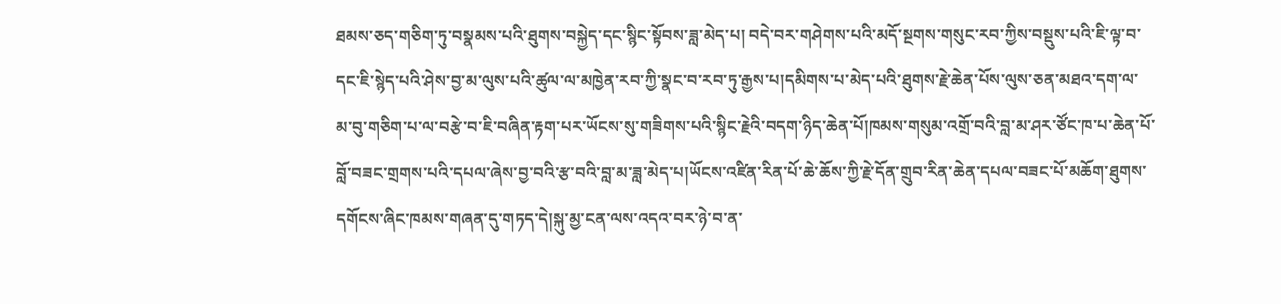ཐམས་ཅད་གཅིག་ཏུ་བསྣམས་པའི་ཐུགས་བསྐྱེད་དང་སྙིང་སྟོབས་ཟླ་མེད་པ། བདེ་བར་གཤེགས་པའི་མདོ་སྔགས་གསུང་རབ་ཀྱིས་བསྡུས་པའི་ཇི་ལྟ་བ་དང་ཇི་སྙེད་པའི་ཤེས་བྱ་མ་ལུས་པའི་ཚུལ་ལ་མཁྱེན་རབ་ཀྱི་སྣང་བ་རབ་ཏུ་རྒྱས་པ།དམིགས་པ་མེད་པའི་ཐུགས་རྗེ་ཆེན་པོས་ལུས་ཅན་མཐའ་དག་ལ་མ་བུ་གཅིག་པ་ལ་བརྩེ་བ་ཇི་བཞིན་རྟག་པར་ཡོངས་སུ་གཟིགས་པའི་སྙིང་རྗེའི་བདག་ཉིད་ཆེན་པོ།ཁམས་གསུམ་འགྲོ་བའི་བླ་མ་ཤར་ཙོང་ཁ་པ་ཆེན་པོ་བློ་བཟང་གྲགས་པའི་དཔལ་ཞེས་བྱ་བའི་རྩ་བའི་བླ་མ་ཟླ་མེད་པ།ཡོངས་འཛིན་རིན་པོ་ཆེ་ཆོས་ཀྱི་རྗེ་དོན་གྲུབ་རིན་ཆེན་དཔལ་བཟང་པོ་མཆོག་ཐུགས་དགོངས་ཞིང་ཁམས་གཞན་དུ་གཏད་དེ།སྐུ་མྱ་ངན་ལས་འདའ་བར་ཉེ་བ་ན་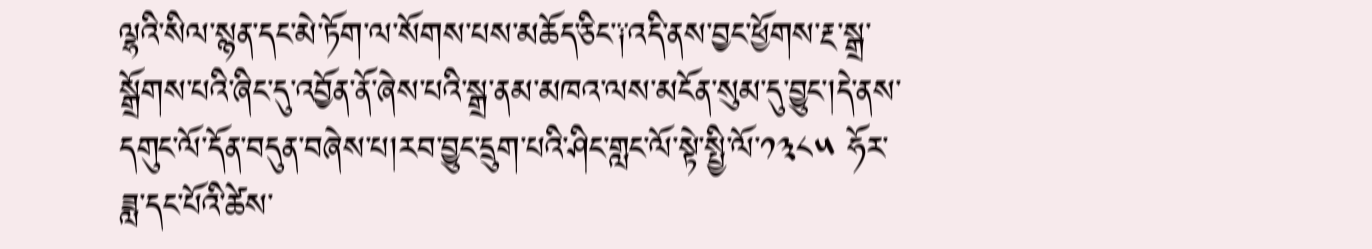ལྷའི་སིལ་སྙན་དང་མེ་ཏོག་ལ་སོགས་པས་མཆོད་ཅིང་༑འདི་ནས་བྱང་ཕྱོགས་རྔ་སྒྲ་སྒྲོགས་པའི་ཞིང་དུ་འབྱོན་ནོ་ཞེས་པའི་སྒྲ་ནམ་མཁའ་ལས་མངོན་སུམ་དུ་བྱུང་།དེ་ནས་དགུང་ལོ་དོན་བདུན་བཞེས་པ།རབ་བྱུང་དྲུག་པའི་ཤིང་གླང་ལོ་སྟེ་སྤྱི་ལོ་༡༣༨༥ ཧོར་ཟླ་དང་པོའི་ཚེས་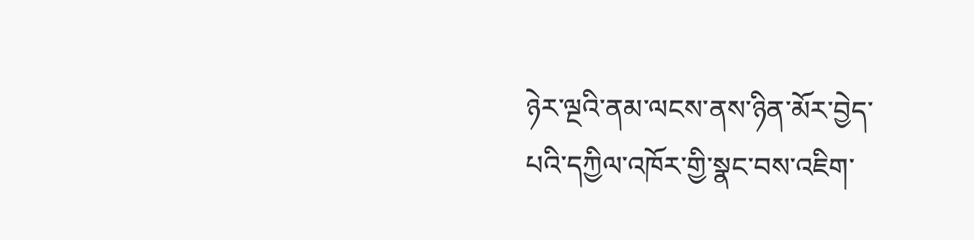ཉེར་ལྔའི་ནམ་ལངས་ནས་ཉིན་མོར་བྱེད་པའི་དཀྱིལ་འཁོར་གྱི་སྣང་བས་འཇིག་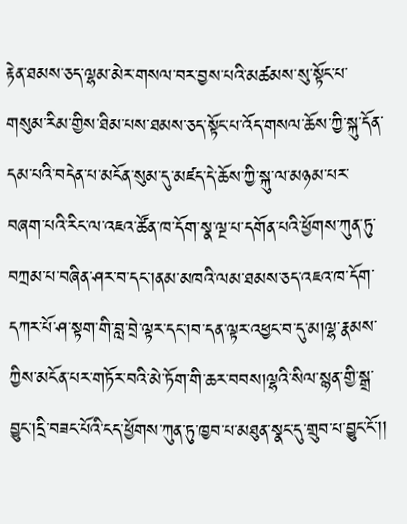རྟེན་ཐམས་ཅད་ལྷམ་མེར་གསལ་བར་བྱས་པའི་མཚམས་སུ་སྟོང་པ་གསུམ་རིམ་གྱིས་ཐིམ་པས་ཐམས་ཅད་སྟོང་པ་འོད་གསལ་ཆོས་ཀྱི་སྐུ་དོན་དམ་པའི་བདེན་པ་མངོན་སུམ་དུ་མཛད་དེ་ཆོས་ཀྱི་སྐུ་ལ་མཉམ་པར་བཞག་པའི་རིང་ལ་འཇའ་ཚོན་ཁ་དོག་སྣ་ལྔ་པ་དགོན་པའི་ཕྱོགས་ཀུན་ཏུ་བཀྲམ་པ་བཞིན་ཤར་བ་དང་།ནམ་མཁའི་ལམ་ཐམས་ཅད་འཇའ་ཁ་དོག་དཀར་པོ་ཤ་སྟག་གི་བླ་བྲེ་ལྟར་དང་།བ་དན་ལྟར་འཕྱང་བ་དུ་མ།ལྷ་རྣམས་ཀྱིས་མངོན་པར་གཏོར་བའི་མེ་ཏོག་གི་ཆར་བབས།ལྷའི་སིལ་སྙན་གྱི་སྒྲ་བྱུང་།དྲི་བཟང་པོའི་ངད་ཕྱོགས་ཀུན་ཏུ་ཁྱབ་པ་མཐུན་སྣང་དུ་གྲུབ་པ་བྱུང་ངོ་།།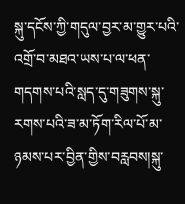སྐུ་དངོས་ཀྱི་གདུལ་བྱར་མ་གྱུར་པའི་འགྲོ་བ་མཐའ་ཡས་པ་ལ་ཕན་གདགས་པའི་སླད་དུ་གཟུགས་སྐུ་རགས་པའི་ཟ་མ་ཏོག་རིལ་པོ་མ་ཉམས་པར་བྱིན་གྱིས་བརླབས།སྐུ་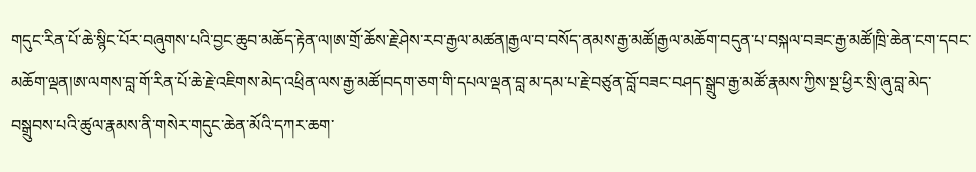གདུང་རིན་པོ་ཆེ་སྙིང་པོར་བཞུགས་པའི་བྱང་ཆུབ་མཆོད་རྟེན་ལ།ཨ་གྲོ་ཆོས་རྗེ་ཤེས་རབ་རྒྱལ་མཚན།རྒྱལ་བ་བསོད་ནམས་རྒྱ་མཚོ།རྒྱལ་མཆོག་བདུན་པ་བསྐལ་བཟང་རྒྱ་མཚོ།ཁྲི་ཆེན་ངག་དབང་མཆོག་ལྡན།ཨ་ལགས་བླ་གོ་རིན་པོ་ཆེ་རྗེ་འཇིགས་མེད་འཕྲིན་ལས་རྒྱ་མཚོ།བདག་ཅག་གི་དཔལ་ལྡན་བླ་མ་དམ་པ་རྗེ་བཙུན་བློ་བཟང་བཤད་སྒྲུབ་རྒྱ་མཚོ་རྣམས་ཀྱིས་སྔ་ཕྱིར་སྲི་ཞུ་བླ་མེད་བསྒྲུབས་པའི་ཚུལ་རྣམས་ནི་གསེར་གདུང་ཆེན་མོའི་དཀར་ཆག་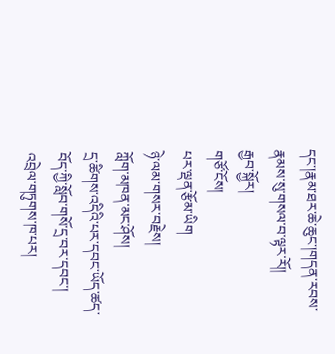དང་།རྣམ་ཐར་ཆེ་ཆུང་།གདན་རབས་རྣམས་སུ་གསལ་བ་ལྟར་རོ།།
རྒྱབ་སྐྱོར།
གཙོ་ངོས།
པར་ལྡན་རྩོམ་ཡིག
ཉེ་ལམ་གསར་བརྗེས།
ཀློག་མཁན་མང་ཤོས།
དྲ་ཚིགས་འདིའི་པར་དབང་ཡོད་ཚད་བོད་ཀྱི་སློབ་གསོ་དྲ་བར་དབང་།
འབྲེལ་གཏུགས་ཁ་པར།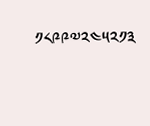༡༨༩༩༧༢༤༥༢༡༣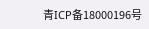青ICP备18000196号